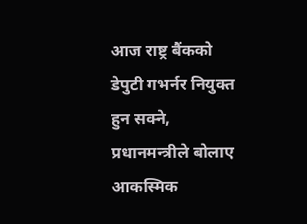आज राष्ट्र बैंकको डेपुटी गभर्नर नियुक्त हुन सक्ने, प्रधानमन्त्रीले बोलाए आकस्मिक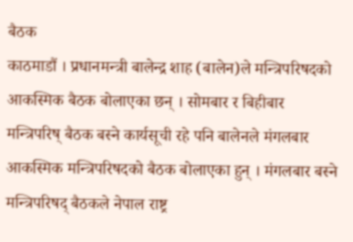बैठक
काठमाडौं । प्रधानमन्त्री बालेन्द्र शाह (बालेन)ले मन्त्रिपरिषदको आकस्मिक बैठक बोलाएका छन् । सोमबार र बिहीबार मन्त्रिपरिष् बैठक बस्ने कार्यसूची रहे पनि बालेनले मंगलबार आकस्मिक मन्त्रिपरिषदको बैठक बोलाएका हुन् । मंगलबार बस्ने मन्त्रिपरिषद् बैठकले नेपाल राष्ट्र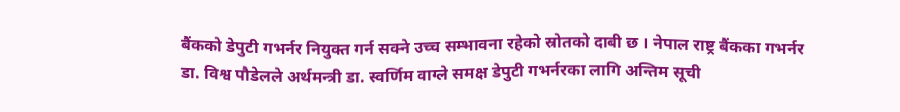बैंकको डेपुटी गभर्नर नियुक्त गर्न सक्ने उच्च सम्भावना रहेको स्रोतको दाबी छ । नेपाल राष्ट्र बैंकका गभर्नर डा. विश्व पौडेलले अर्थमन्त्री डा. स्वर्णिम वाग्ले समक्ष डेपुटी गभर्नरका लागि अन्तिम सूची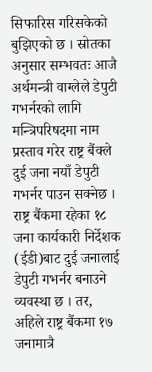सिफारिस गरिसकेको बुझिएको छ । स्रोतका अनुसार सम्भवतः आजै अर्थमन्त्री वाग्लेले डेपुटी गभर्नरको लागि मन्त्रिपरिषदमा नाम प्रस्ताव गरेर राष्ट्र बैंक्ले दुई जना नयाँ डेपुटी गभर्नर पाउन सक्नेछ । राष्ट्र बैंकमा रहेका १८ जना कार्यकारी निर्देशक (ईडी)बाट दुई जनालाई डेपुटी गभर्नर बनाउने व्यवस्था छ । तर, अहिले राष्ट्र बैंकमा १७ जनामात्रै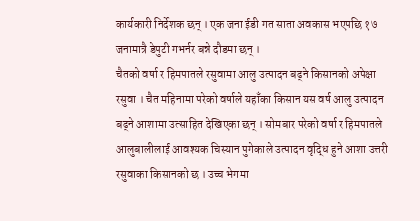कार्यकारी निर्देशक छन् । एक जना ईडी गत साता अवकास भएपछि १७ जनामात्रै डेपुटी गभर्नर बन्ने दौडमा छन् ।
चैतको वर्षा र हिमपातले रसुवामा आलु उत्पादन बढ्ने किसानको अपेक्षा
रसुवा । चैत महिनामा परेको वर्षाले यहाँका किसान यस वर्ष आलु उत्पादन बढ्ने आशामा उत्साहित देखिएका छन् । सोमबार परेको वर्षा र हिमपातले आलुबालीलाई आवश्यक चिस्यान पुगेकाले उत्पादन वृद्धि हुने आशा उत्तरी रसुवाका किसानको छ । उच्च भेगमा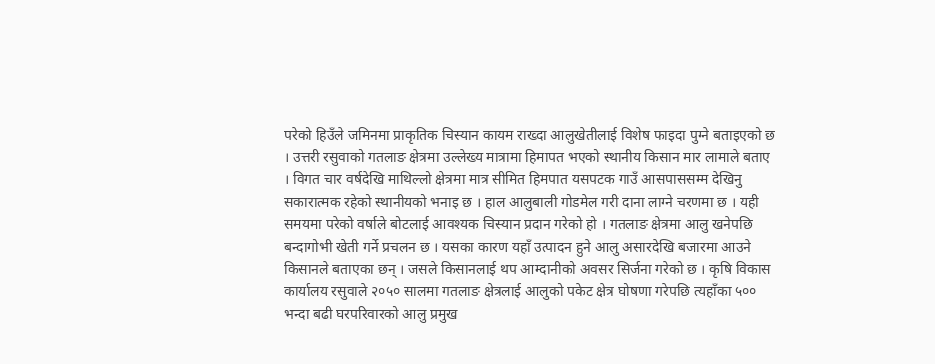परेको हिउँले जमिनमा प्राकृतिक चिस्यान कायम राख्दा आलुखेतीलाई विशेष फाइदा पुग्ने बताइएको छ । उत्तरी रसुवाको गतलाङ क्षेत्रमा उल्लेख्य मात्रामा हिमापत भएको स्थानीय किसान मार लामाले बताए । विगत चार वर्षदेखि माथिल्लो क्षेत्रमा मात्र सीमित हिमपात यसपटक गाउँ आसपाससम्म देखिनु सकारात्मक रहेको स्थानीयको भनाइ छ । हाल आलुबाली गोडमेल गरी दाना लाग्ने चरणमा छ । यही समयमा परेको वर्षाले बोटलाई आवश्यक चिस्यान प्रदान गरेको हो । गतलाङ क्षेत्रमा आलु खनेपछि बन्दागोभी खेती गर्ने प्रचलन छ । यसका कारण यहाँ उत्पादन हुने आलु असारदेखि बजारमा आउने किसानले बताएका छन् । जसले किसानलाई थप आम्दानीको अवसर सिर्जना गरेको छ । कृषि विकास कार्यालय रसुवाले २०५० सालमा गतलाङ क्षेत्रलाई आलुको पकेट क्षेत्र घोषणा गरेपछि त्यहाँका ५०० भन्दा बढी घरपरिवारको आलु प्रमुख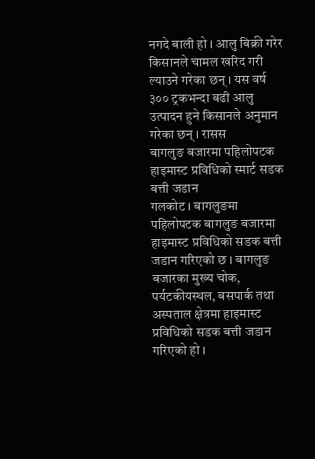नगदे बाली हो । आलु बिक्री गरेर किसानले चामल खरिद गरी ल्याउने गरेका छन् । यस वर्ष ३०० ट्रकभन्दा बढी आलु उत्पादन हुने किसानले अनुमान गरेका छन् । रासस
बागलुङ बजारमा पहिलोपटक हाइमास्ट प्रविधिको स्मार्ट सडक बत्ती जडान
गलकोट । बागलुङमा पहिलोपटक बागलुङ बजारमा हाइमास्ट प्रविधिको सडक बत्ती जडान गरिएको छ । बागलुङ बजारका मुख्य चोक, पर्यटकीयस्थल, बसपार्क तथा अस्पताल क्षेत्रमा हाइमास्ट प्रविधिको सडक बत्ती जडान गरिएको हो ।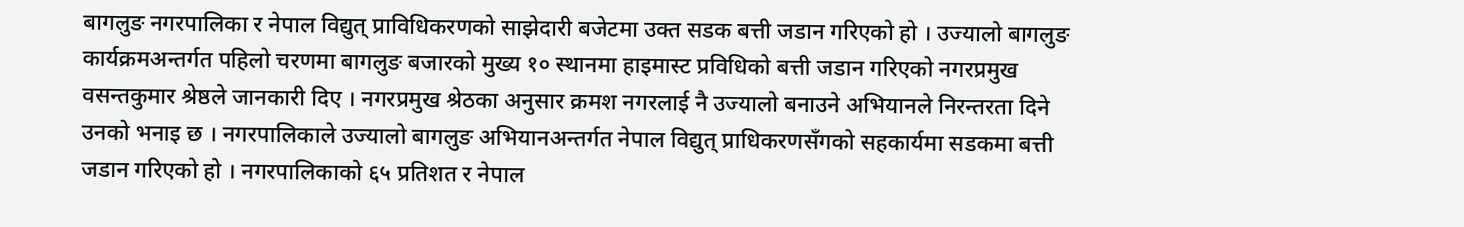बागलुङ नगरपालिका र नेपाल विद्युत् प्राविधिकरणको साझेदारी बजेटमा उक्त सडक बत्ती जडान गरिएको हो । उज्यालो बागलुङ कार्यक्रमअन्तर्गत पहिलो चरणमा बागलुङ बजारको मुख्य १० स्थानमा हाइमास्ट प्रविधिको बत्ती जडान गरिएको नगरप्रमुख वसन्तकुमार श्रेष्ठले जानकारी दिए । नगरप्रमुख श्रेठका अनुसार क्रमश नगरलाई नै उज्यालो बनाउने अभियानले निरन्तरता दिने उनको भनाइ छ । नगरपालिकाले उज्यालो बागलुङ अभियानअन्तर्गत नेपाल विद्युत् प्राधिकरणसँगको सहकार्यमा सडकमा बत्ती जडान गरिएको हो । नगरपालिकाको ६५ प्रतिशत र नेपाल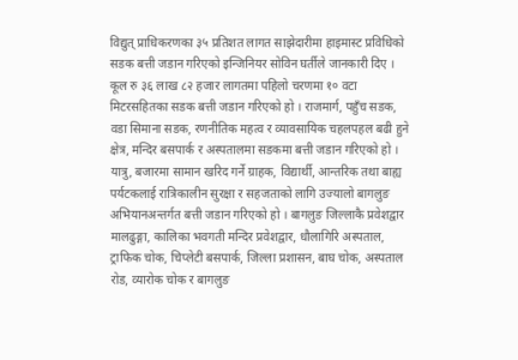विद्युत् प्राधिकरणका ३५ प्रतिशत लागत साझेदारीमा हाइमास्ट प्रविधिको सडक बत्ती जडान गरिएको इन्जिनियर सोविन घर्तीले जानकारी दिए । कूल रु ३६ लाख ८२ हजार लागतमा पहिलो चरणमा १० वटा मिटरसहितका सडक बत्ती जडान गरिएको हो । राजमार्ग, पहुँच सडक, वडा सिमाना सडक, रणनीतिक महत्व र व्यावसायिक चहलपहल बढी हुने क्षेत्र, मन्दिर बसपार्क र अस्पतालमा सडकमा बत्ती जडान गरिएको हो । यात्रु, बजारमा सामान खरिद गर्ने ग्राहक, विद्यार्थी, आन्तरिक तथा बाह्य पर्यटकलाई रात्रिकालीन सुरक्षा र सहजताको लागि उज्यालो बागलुङ अभियानअन्तर्गत बत्ती जडान गरिएको हो । बागलुङ जिल्लाकै प्रवेशद्वार मालढुङ्गा, कालिका भवगती मन्दिर प्रवेशद्वार, धौलागिरि अस्पताल, ट्राफिक चोक, चिप्लेटी बसपार्क, जिल्ला प्रशासन, बाघ चोक, अस्पताल रोड, व्यारोक चोक र बागलुङ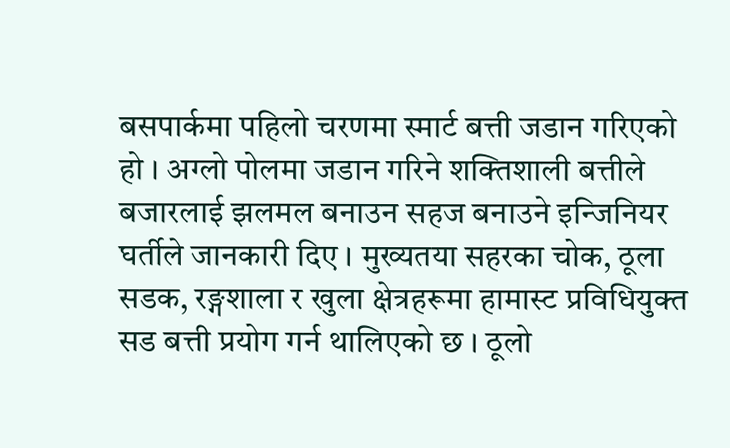बसपार्कमा पहिलो चरणमा स्मार्ट बत्ती जडान गरिएको हो । अग्लो पोलमा जडान गरिने शक्तिशाली बत्तीले बजारलाई झलमल बनाउन सहज बनाउने इन्जिनियर घर्तीले जानकारी दिए । मुख्यतया सहरका चोक, ठूला सडक, रङ्गशाला र खुला क्षेत्रहरूमा हामास्ट प्रविधियुक्त सड बत्ती प्रयोग गर्न थालिएको छ । ठूलो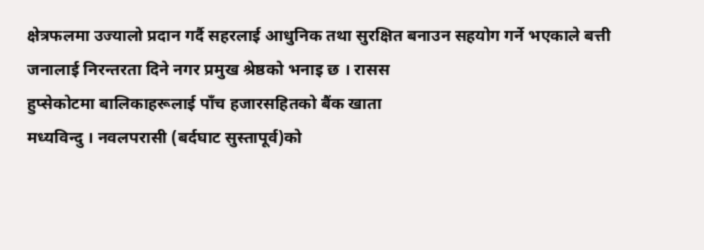क्षेत्रफलमा उज्यालो प्रदान गर्दै सहरलाई आधुनिक तथा सुरक्षित बनाउन सहयोग गर्ने भएकाले बत्ती जनालाई निरन्तरता दिने नगर प्रमुख श्रेष्ठको भनाइ छ । रासस
हुप्सेकोटमा बालिकाहरूलाई पाँच हजारसहितको बैंक खाता
मध्यविन्दु । नवलपरासी (बर्दघाट सुस्तापूर्व)को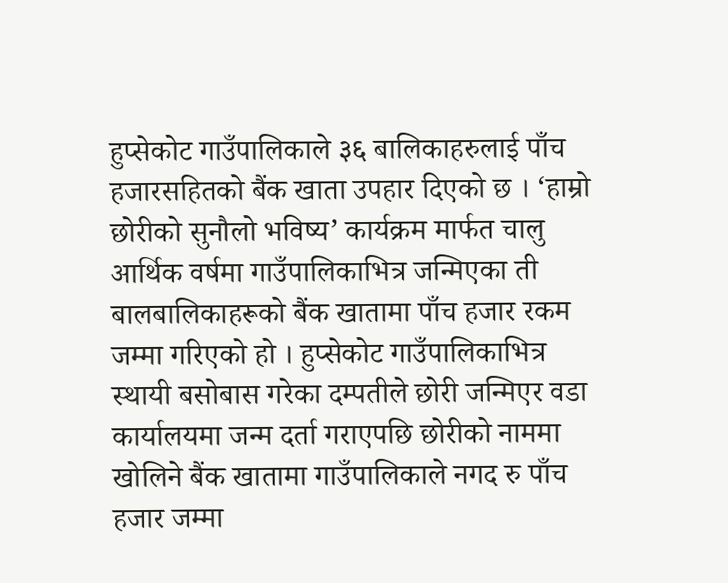हुप्सेकोट गाउँपालिकाले ३६ बालिकाहरुलाई पाँच हजारसहितको बैंक खाता उपहार दिएको छ । ‘हाम्रो छोरीको सुनौलो भविष्य’ कार्यक्रम मार्फत चालु आर्थिक वर्षमा गाउँपालिकाभित्र जन्मिएका ती बालबालिकाहरूको बैंक खातामा पाँच हजार रकम जम्मा गरिएको हो । हुप्सेकोट गाउँपालिकाभित्र स्थायी बसोबास गरेका दम्पतीले छोरी जन्मिएर वडा कार्यालयमा जन्म दर्ता गराएपछि छोरीको नाममा खोलिने बैंक खातामा गाउँपालिकाले नगद रु पाँच हजार जम्मा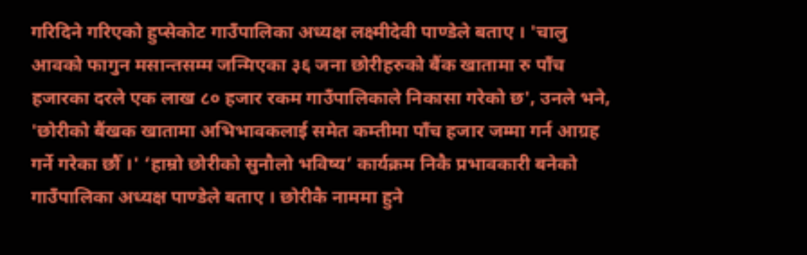गरिदिने गरिएको हुप्सेकोट गाउँपालिका अध्यक्ष लक्ष्मीदेवी पाण्डेले बताए । 'चालु आवको फागुन मसान्तसम्म जन्मिएका ३६ जना छोरीहरुको बैंक खातामा रु पाँच हजारका दरले एक लाख ८० हजार रकम गाउँपालिकाले निकासा गरेको छ', उनले भने, 'छोरीको बैंखक खातामा अभिभावकलाई समेत कम्तीमा पाँच हजार जम्मा गर्न आग्रह गर्ने गरेका छौँ ।' ‘हाम्रो छोरीको सुनौलो भविष्य’ कार्यक्रम निकै प्रभावकारी बनेको गाउँपालिका अध्यक्ष पाण्डेले बताए । छोरीकै नाममा हुने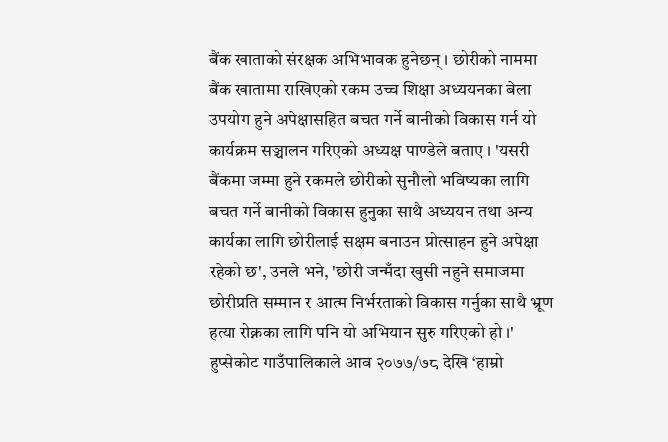बैंक खाताको संरक्षक अभिभावक हुनेछन् । छोरीको नाममा बैंक खातामा राखिएको रकम उच्च शिक्षा अध्ययनका बेला उपयोग हुने अपेक्षासहित बचत गर्ने बानीको विकास गर्न यो कार्यक्रम सञ्चालन गरिएको अध्यक्ष पाण्डेले बताए । 'यसरी बैंकमा जम्मा हुने रकमले छोरीको सुनौलो भविष्यका लागि बचत गर्ने बानीको विकास हुनुका साथै अध्ययन तथा अन्य कार्यका लागि छोरीलाई सक्षम बनाउन प्रोत्साहन हुने अपेक्षा रहेको छ', उनले भने, 'छोरी जन्मँदा खुसी नहुने समाजमा छोरीप्रति सम्मान र आत्म निर्भरताको विकास गर्नुका साथै भ्रूण हत्या रोक्नका लागि पनि यो अभियान सुरु गरिएको हो ।' हुप्सेकोट गाउँपालिकाले आव २०७७/७८ देखि ‘हाम्रो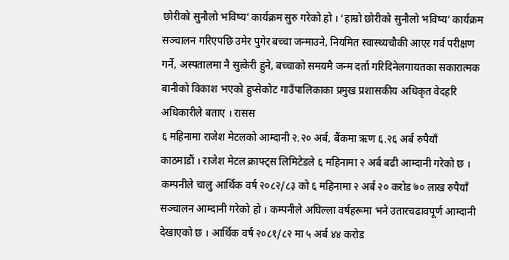छोरीको सुनौलो भविष्य’ कार्यक्रम सुरु गरेको हो । ‘हाम्रो छोरीको सुनौलो भविष्य’ कार्यक्रम सञ्चालन गरिएपछि उमेर पुगेर बच्चा जन्माउने, नियमित स्वास्थ्यचौकी आएर गर्व परीक्षण गर्ने, अस्पतालमा नै सुत्केरी हुने, बच्चाको समयमै जन्म दर्ता गरिदिनेलगायतका सकारात्मक बानीको विकाश भएको हुप्सेकोट गाउँपालिकाका प्रमुख प्रशासकीय अधिकृत वेदहरि अधिकारीले बताए । रासस
६ महिनामा राजेश मेटलको आम्दानी २.२० अर्ब, बैंकमा ऋण ६.२६ अर्ब रुपैयाँ
काठमाडौं । राजेश मेटल क्राफ्ट्स लिमिटेडले ६ महिनामा २ अर्ब बढी आम्दानी गरेको छ । कम्पनीले चालु आर्थिक वर्ष २०८२/८३ को ६ महिनामा २ अर्ब २० करोड ७० लाख रुपैयाँ सञ्चालन आम्दानी गरेको हो । कम्पनीले अघिल्ला वर्षहरूमा भने उतारचढावपूर्ण आम्दानी देखाएको छ । आर्थिक वर्ष २०८१/८२ मा ५ अर्ब ४४ करोड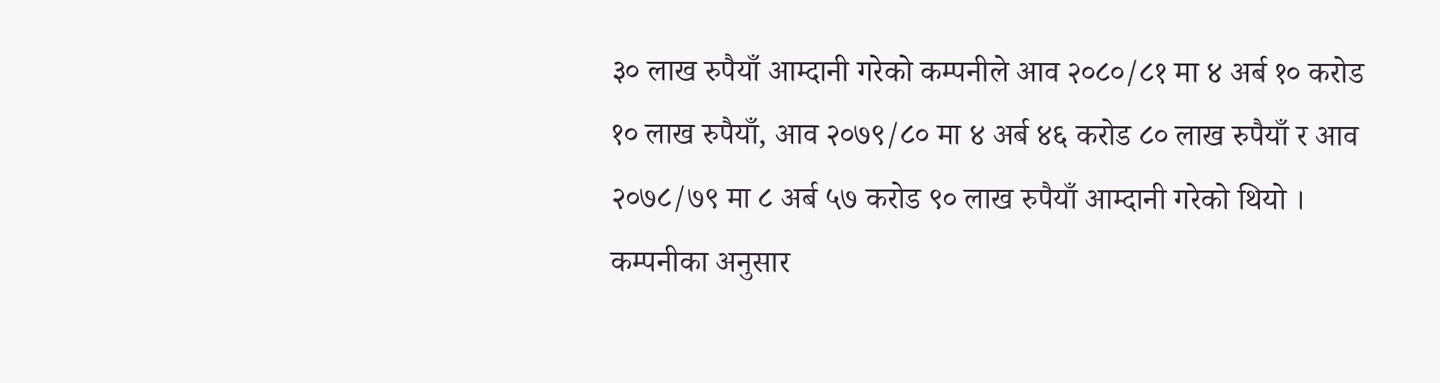३० लाख रुपैयाँ आम्दानी गरेको कम्पनीले आव २०८०/८१ मा ४ अर्ब १० करोड १० लाख रुपैयाँ, आव २०७९/८० मा ४ अर्ब ४६ करोड ८० लाख रुपैयाँ र आव २०७८/७९ मा ८ अर्ब ५७ करोड ९० लाख रुपैयाँ आम्दानी गरेको थियो । कम्पनीका अनुसार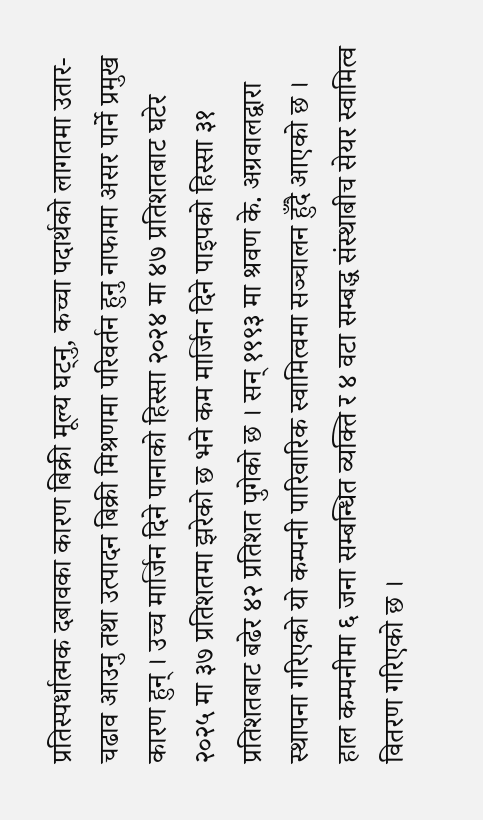प्रतिस्पर्धात्मक दबावका कारण बिक्री मूल्य घट्नु, कच्चा पदार्थको लागतमा उतार-चढाव आउनु तथा उत्पादन बिक्री मिश्रणमा परिवर्तन हुनु नाफामा असर पार्ने प्रमुख कारण हुन् । उच्च मार्जिन दिने पानाको हिस्सा २०२४ मा ४७ प्रतिशतबाट घटेर २०२५ मा ३७ प्रतिशतमा झरेको छ भने कम मार्जिन दिने पाइपको हिस्सा ३१ प्रतिशतबाट बढेर ४२ प्रतिशत पुगेको छ । सन् १९९३ मा श्रवण के. अग्रवालद्वारा स्थापना गरिएको यो कम्पनी पारिवारिक स्वामित्वमा सञ्चालन हुँदै आएको छ । हाल कम्पनीमा ६ जना सम्बन्धित व्यक्ति र ४ वटा सम्बद्ध संस्थाबीच सेयर स्वामित्व वितरण गरिएको छ ।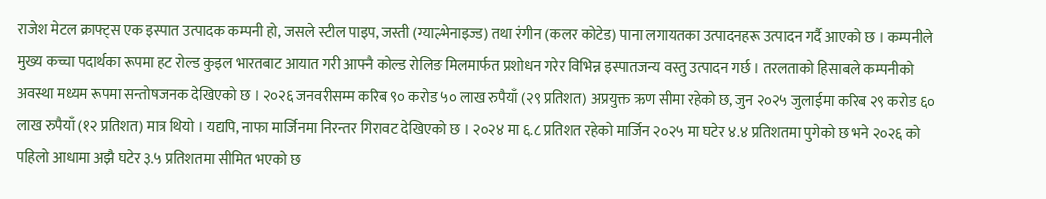राजेश मेटल क्राफ्ट्स एक इस्पात उत्पादक कम्पनी हो, जसले स्टील पाइप, जस्ती (ग्याल्भेनाइज्ड) तथा रंगीन (कलर कोटेड) पाना लगायतका उत्पादनहरू उत्पादन गर्दै आएको छ । कम्पनीले मुख्य कच्चा पदार्थका रूपमा हट रोल्ड कुइल भारतबाट आयात गरी आफ्नै कोल्ड रोलिङ मिलमार्फत प्रशोधन गरेर विभिन्न इस्पातजन्य वस्तु उत्पादन गर्छ । तरलताको हिसाबले कम्पनीको अवस्था मध्यम रूपमा सन्तोषजनक देखिएको छ । २०२६ जनवरीसम्म करिब ९० करोड ५० लाख रुपैयाँ (२९ प्रतिशत) अप्रयुक्त ऋण सीमा रहेको छ, जुन २०२५ जुलाईमा करिब २९ करोड ६० लाख रुपैयाँ (१२ प्रतिशत) मात्र थियो । यद्यपि, नाफा मार्जिनमा निरन्तर गिरावट देखिएको छ । २०२४ मा ६.८ प्रतिशत रहेको मार्जिन २०२५ मा घटेर ४.४ प्रतिशतमा पुगेको छ भने २०२६ को पहिलो आधामा अझै घटेर ३.५ प्रतिशतमा सीमित भएको छ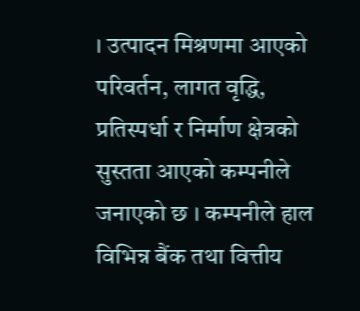। उत्पादन मिश्रणमा आएको परिवर्तन, लागत वृद्धि, प्रतिस्पर्धा र निर्माण क्षेत्रको सुस्तता आएको कम्पनीले जनाएको छ । कम्पनीले हाल विभिन्न बैंक तथा वित्तीय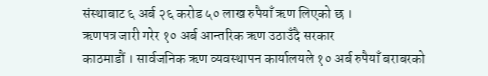संस्थाबाट ६ अर्ब २६ करोड ५० लाख रुपैयाँ ऋण लिएको छ ।
ऋणपत्र जारी गरेर १० अर्ब आन्तरिक ऋण उठाउँदै सरकार
काठमाडौं । सार्वजनिक ऋण व्यवस्थापन कार्यालयले १० अर्ब रुपैयाँ बराबरको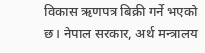विकास ऋणपत्र बिक्री गर्ने भएको छ। नेपाल सरकार, अर्थ मन्त्रालय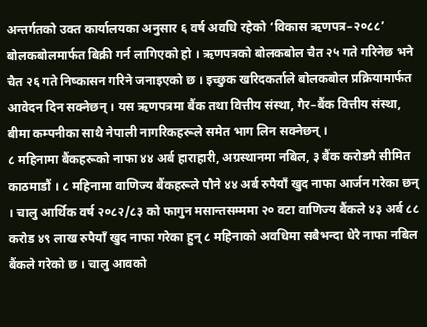अन्तर्गतको उक्त कार्यालयका अनुसार ६ वर्ष अवधि रहेको ‘विकास ऋणपत्र–२०८८’ बोलकबोलमार्फत बिक्री गर्न लागिएको हो । ऋणपत्रको बोलकबोल चैत २५ गते गरिनेछ भने चैत २६ गते निष्कासन गरिने जनाइएको छ । इच्छुक खरिदकर्ताले बोलकबोल प्रक्रियामार्फत आवेदन दिन सक्नेछन् । यस ऋणपत्रमा बैंक तथा वित्तीय संस्था, गैर–बैंक वित्तीय संस्था, बीमा कम्पनीका साथै नेपाली नागरिकहरूले समेत भाग लिन सक्नेछन् ।
८ महिनामा बैंकहरूको नाफा ४४ अर्ब हाराहारी, अग्रस्थानमा नबिल, ३ बैंक करोडमै सीमित
काठमाडौं । ८ महिनामा वाणिज्य बैंकहरूले पौने ४४ अर्ब रुपैयाँ खुद नाफा आर्जन गरेका छन् । चालु आर्थिक वर्ष २०८२/८३ को फागुन मसान्तसम्ममा २० वटा वाणिज्य बैंकले ४३ अर्ब ८८ करोड ४९ लाख रुपैयाँ खुद नाफा गरेका हुन् ८ महिनाको अवधिमा सबैभन्दा धेरै नाफा नबिल बैंकले गरेको छ । चालु आवको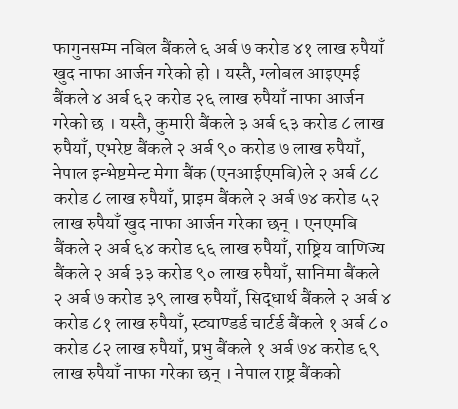फागुनसम्म नबिल बैंकले ६ अर्ब ७ करोड ४१ लाख रुपैयाँ खुद नाफा आर्जन गरेको हो । यस्तै, ग्लोबल आइएमई बैंकले ४ अर्ब ६२ करोड २६ लाख रुपैयाँ नाफा आर्जन गरेको छ । यस्तै, कुमारी बैंकले ३ अर्ब ६३ करोड ८ लाख रुपैयाँ, एभरेष्ट बैंकले २ अर्ब ९० करोड ७ लाख रुपैयाँ, नेपाल इन्भेष्टमेन्ट मेगा बैंक (एनआईएमबि)ले २ अर्ब ८८ करोड ८ लाख रुपैयाँ, प्राइम बैंकले २ अर्ब ७४ करोड ५२ लाख रुपैयाँ खुद नाफा आर्जन गरेका छन् । एनएमबि बैंकले २ अर्ब ६४ करोड ६६ लाख रुपैयाँ, राष्ट्रिय वाणिज्य बैंकले २ अर्ब ३३ करोड ९० लाख रुपैयाँ, सानिमा बैंकले २ अर्ब ७ करोड ३९ लाख रुपैयाँ, सिद्धार्थ बैंकले २ अर्ब ४ करोड ८१ लाख रुपैयाँ, स्ट्याण्डर्ड चार्टर्ड बैंकले १ अर्ब ८० करोड ८२ लाख रुपैयाँ, प्रभु बैंकले १ अर्ब ७४ करोड ६९ लाख रुपैयाँ नाफा गरेका छन् । नेपाल राष्ट्र बैंकको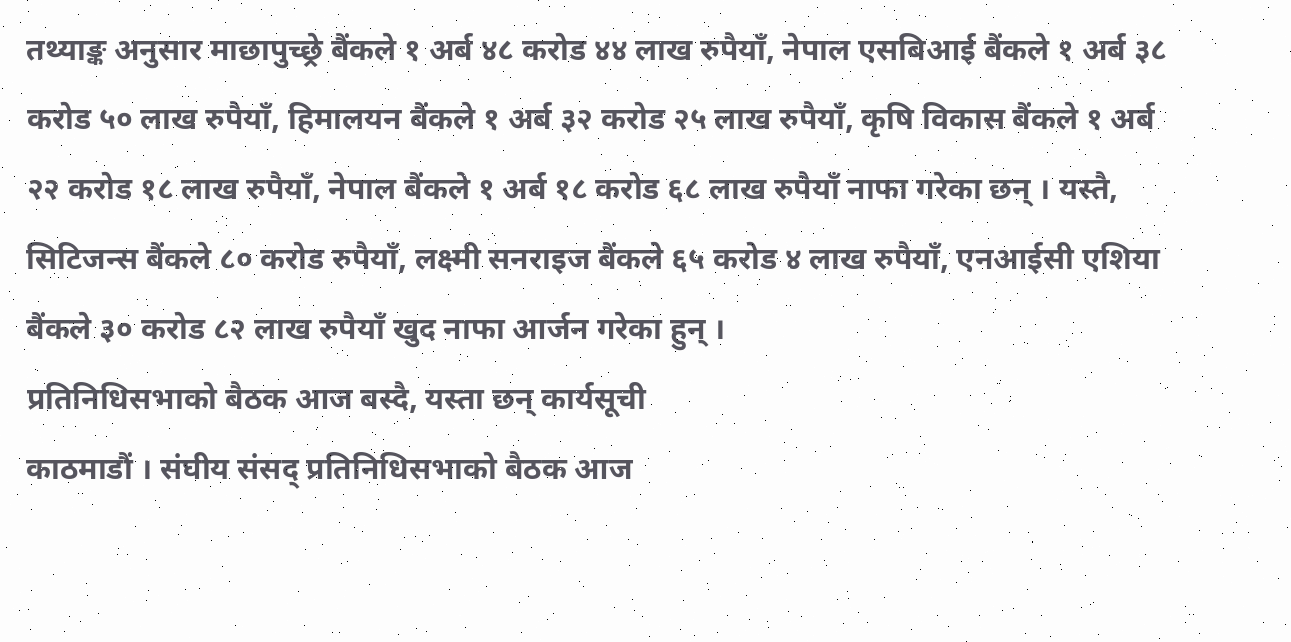तथ्याङ्क अनुसार माछापुच्छ्रे बैंकले १ अर्ब ४८ करोड ४४ लाख रुपैयाँ, नेपाल एसबिआई बैंकले १ अर्ब ३८ करोड ५० लाख रुपैयाँ, हिमालयन बैंकले १ अर्ब ३२ करोड २५ लाख रुपैयाँ, कृषि विकास बैंकले १ अर्ब २२ करोड १८ लाख रुपैयाँ, नेपाल बैंकले १ अर्ब १८ करोड ६८ लाख रुपैयाँ नाफा गरेका छन् । यस्तै, सिटिजन्स बैंकले ८० करोड रुपैयाँ, लक्ष्मी सनराइज बैंकले ६५ करोड ४ लाख रुपैयाँ, एनआईसी एशिया बैंकले ३० करोड ८२ लाख रुपैयाँ खुद नाफा आर्जन गरेका हुन् ।
प्रतिनिधिसभाको बैठक आज बस्दै, यस्ता छन् कार्यसूची
काठमाडौं । संघीय संसद् प्रतिनिधिसभाको बैठक आज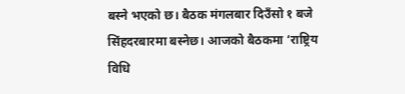बस्ने भएको छ। बैठक मंगलबार दिउँसो १ बजे सिंहदरबारमा बस्नेछ। आजको बैठकमा ‘राष्ट्रिय विधि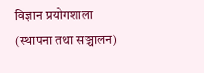विज्ञान प्रयोगशाला (स्थापना तथा सञ्चालन)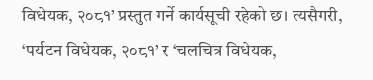विधेयक, २०८१’ प्रस्तुत गर्ने कार्यसूची रहेको छ। त्यसैगरी, ‘पर्यटन विधेयक, २०८१’ र ‘चलचित्र विधेयक,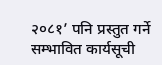२०८१’ पनि प्रस्तुत गर्ने सम्भावित कार्यसूची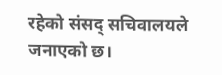रहेको संसद् सचिवालयले जनाएको छ।